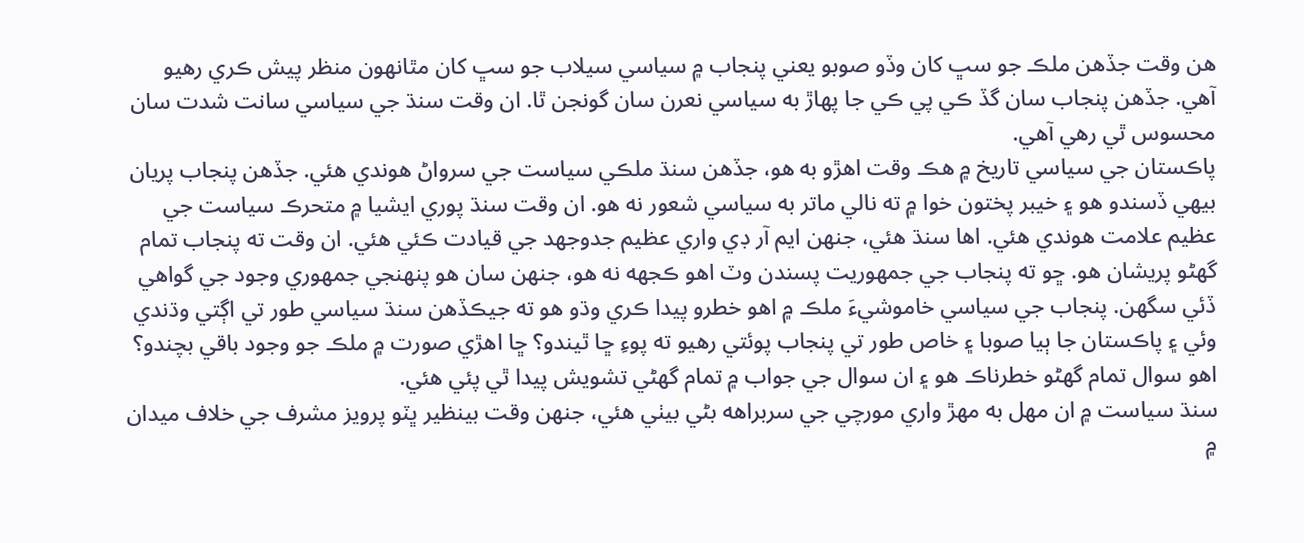هن وقت جڏهن ملڪ جو سڀ کان وڏو صوبو يعني پنجاب ۾ سياسي سيلاب جو سڀ کان مٿانهون منظر پيش ڪري رهيو آهي. جڏهن پنجاب سان گڏ ڪي پي ڪي جا پهاڙ به سياسي نعرن سان گونجن ٿا. ان وقت سنڌ جي سياسي سانت شدت سان محسوس ٿي رهي آهي.
پاڪستان جي سياسي تاريخ ۾ هڪ وقت اهڙو به هو، جڏهن سنڌ ملڪي سياست جي سرواڻ هوندي هئي. جڏهن پنجاب پريان بيهي ڏسندو هو ۽ خيبر پختون خوا ۾ ته نالي ماتر به سياسي شعور نه هو. ان وقت سنڌ پوري ايشيا ۾ متحرڪ سياست جي عظيم علامت هوندي هئي. اها سنڌ هئي، جنهن ايم آر ڊي واري عظيم جدوجهد جي قيادت ڪئي هئي. ان وقت ته پنجاب تمام گهڻو پريشان هو. ڇو ته پنجاب جي جمهوريت پسندن وٽ اهو ڪجهه نه هو، جنهن سان هو پنهنجي جمهوري وجود جي گواهي ڏئي سگهن. پنجاب جي سياسي خاموشيءَ ملڪ ۾ اهو خطرو پيدا ڪري وڌو هو ته جيڪڏهن سنڌ سياسي طور تي اڳتي وڌندي وئي ۽ پاڪستان جا ٻيا صوبا ۽ خاص طور تي پنجاب پوئتي رهيو ته پوءِ ڇا ٿيندو؟ ڇا اهڙي صورت ۾ ملڪ جو وجود باقي بچندو؟ اهو سوال تمام گهڻو خطرناڪ هو ۽ ان سوال جي جواب ۾ تمام گهڻي تشويش پيدا ٿي پئي هئي.
سنڌ سياست ۾ ان مهل به مهڙ واري مورچي جي سربراهه بڻي بيٺي هئي، جنهن وقت بينظير ڀٽو پرويز مشرف جي خلاف ميدان ۾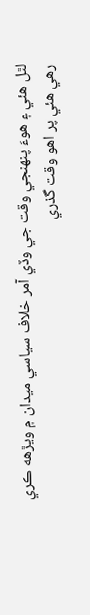لٿل هئي ۽ هوءَ پنهنجي وقت جي وڏي آمر خلاف سياسي ميدان ۾ ويڙهه ڪري رهي هئي پر اهو وقت گذري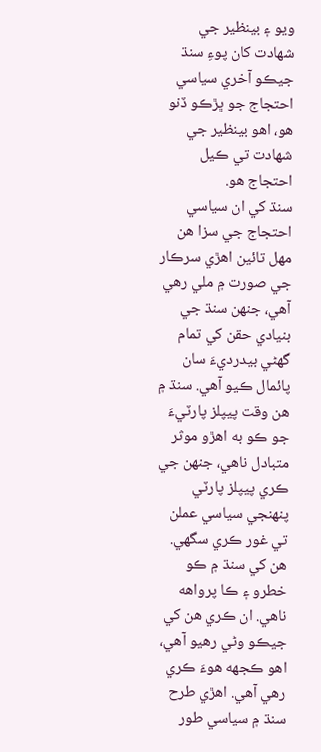ويو ۽ بينظير جي شهادت کان پوءِ سنڌ جيڪو آخري سياسي احتجاج جو ڀڙڪو ڏنو هو، اهو بينظير جي شهادت تي ڪيل احتجاج هو.
سنڌ کي ان سياسي احتجاج جي سزا هن مهل تائين اهڙي سرڪار جي صورت ۾ ملي رهي آهي، جنهن سنڌ جي بنيادي حقن کي تمام گهڻي بيدرديءَ سان پائمال ڪيو آهي. سنڌ ۾ هن وقت پيپلز پارٽيءَ جو ڪو به اهڙو موثر متبادل ناهي، جنهن جي ڪري پيپلز پارٽي پنهنجي سياسي عملن تي غور ڪري سگهي. هن کي سنڌ ۾ ڪو خطرو ۽ ڪا پرواهه ناهي. ان ڪري هن کي جيڪو وڻي رهيو آهي، اهو ڪجهه هوءَ ڪري رهي آهي. اهڙي طرح سنڌ ۾ سياسي طور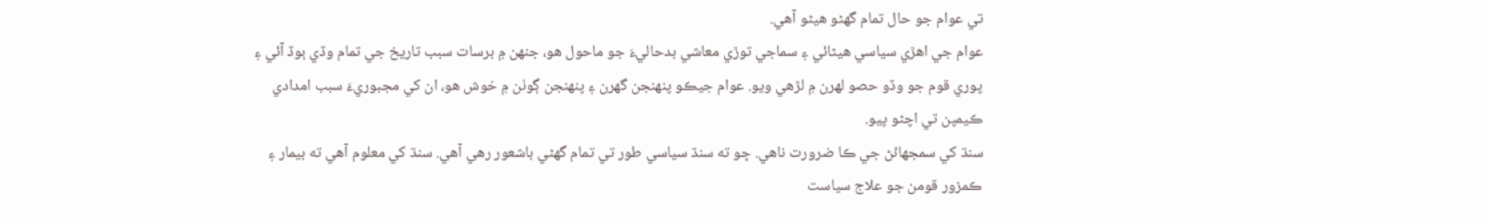تي عوام جو حال تمام گهڻو هيڻو آهي.
عوام جي اهڙي سياسي هيڻائي ۽ سماجي توڙي معاشي بدحاليءَ جو ماحول هو، جنهن ۾ برسات سبب تاريخ جي تمام وڏي ٻوڏ آئي ۽ پوري قوم جو وڏو حصو لهرن ۾ لڙهي ويو. عوام جيڪو پنهنجن گهرن ۽ پنهنجن ڳوٺن ۾ خوش هو، ان کي مجبوريءَ سبب امدادي ڪيمپن تي اچڻو پيو.
سنڌ کي سمجهائڻ جي ڪا ضرورت ناهي. ڇو ته سنڌ سياسي طور تي تمام گهڻي باشعور رهي آهي. سنڌ کي معلوم آهي ته بيمار ۽ ڪمزور قومن جو علاج سياست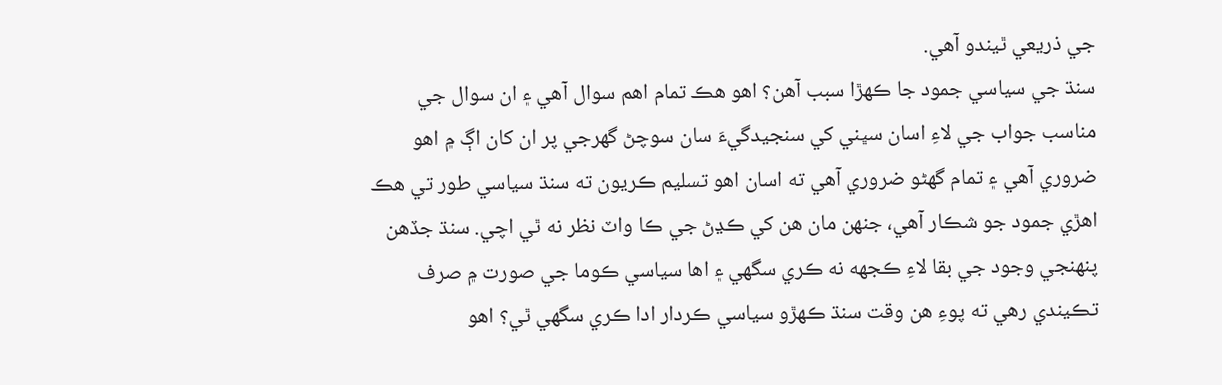جي ذريعي ٿيندو آهي.
سنڌ جي سياسي جمود جا ڪهڙا سبب آهن؟ اهو هڪ تمام اهم سوال آهي ۽ ان سوال جي مناسب جواب جي لاءِ اسان سڀني کي سنجيدگيءَ سان سوچڻ گهرجي پر ان کان اڳ ۾ اهو ضروري آهي ۽ تمام گهڻو ضروري آهي ته اسان اهو تسليم ڪريون ته سنڌ سياسي طور تي هڪ اهڙي جمود جو شڪار آهي، جنهن مان هن کي ڪڍڻ جي ڪا واٽ نظر نه ٿي اچي. سنڌ جڏهن پنهنجي وجود جي بقا لاءِ ڪجهه نه ڪري سگهي ۽ اها سياسي ڪوما جي صورت ۾ صرف تڪيندي رهي ته پوءِ هن وقت سنڌ ڪهڙو سياسي ڪردار ادا ڪري سگهي ٿي؟ اهو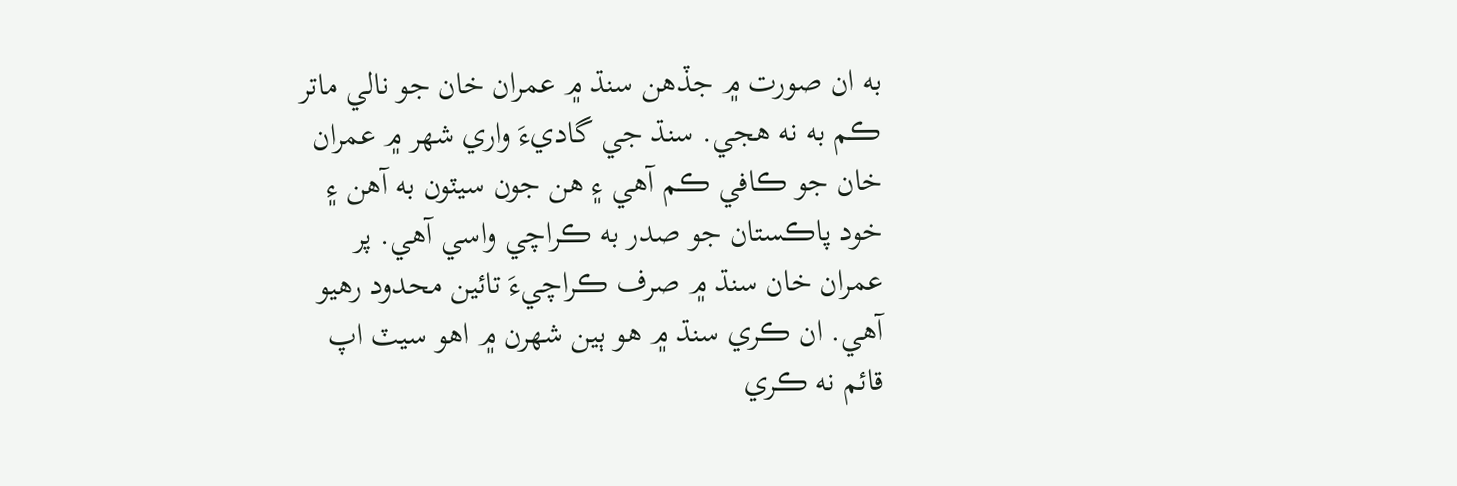به ان صورت ۾ جڏهن سنڌ ۾ عمران خان جو نالي ماتر ڪم به نه هجي. سنڌ جي گاديءَ واري شهر ۾ عمران خان جو ڪافي ڪم آهي ۽ هن جون سيٽون به آهن ۽ خود پاڪستان جو صدر به ڪراچي واسي آهي. پر عمران خان سنڌ ۾ صرف ڪراچيءَ تائين محدود رهيو آهي. ان ڪري سنڌ ۾ هو ٻين شهرن ۾ اهو سيٽ اپ قائم نه ڪري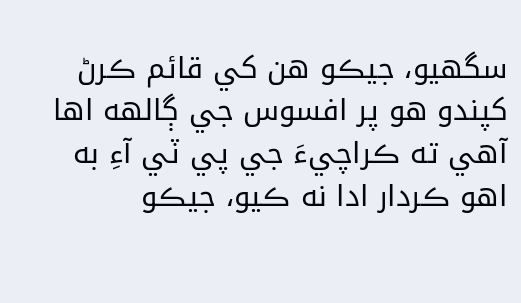سگهيو، جيڪو هن کي قائم ڪرڻ کپندو هو پر افسوس جي ڳالهه اها آهي ته ڪراچيءَ جي پي ٽي آءِ به اهو ڪردار ادا نه ڪيو، جيڪو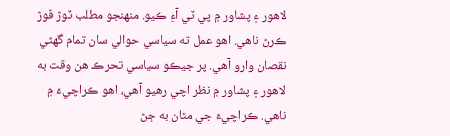لاهور ۽ پشاور ۾ پي ٽي آءِ ڪيو. منهنجو مطلب ٽوڙ ڦوڙ ڪرڻ ناهي. اهو عمل ته سياسي حوالي سان تمام گهڻي نقصان وارو آهي. پر جيڪو سياسي تحرڪ هن وقت به لاهور ۽ پشاور ۾ نظر اچي رهيو آهي، اهو ڪراچيءَ ۾ ناهي. ڪراچيءَ جي مٿان به ڄڻ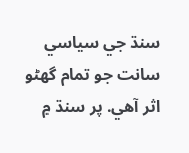سنڌ جي سياسي سانت جو تمام گهڻو اثر آهي. پر سنڌ ۾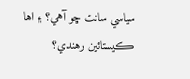سياسي سانت ڇو آهي؟ ۽ اها ڪيستائين رهندي؟